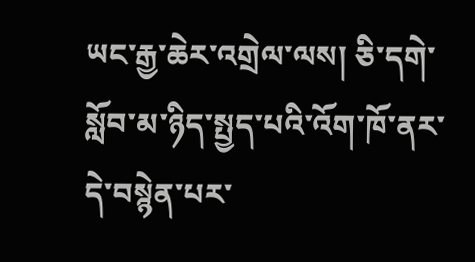ཡང་རྒྱ་ཆེར་འགྲེལ་ལས། ཅི་དགེ་སློབ་མ་ཉིད་སྤྱད་པའི་འོག་ཁོ་ནར་དེ་བསྙེན་པར་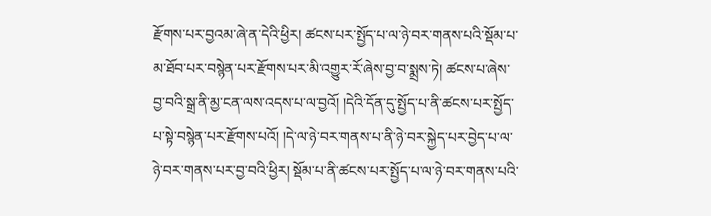རྫོགས་པར་བྱའམ་ཞེ་ན་དེའི་ཕྱིར། ཚངས་པར་སྤྱོད་པ་ལ་ཉེ་བར་གནས་པའི་སྡོམ་པ་མ་ཐོབ་པར་བསྙེན་པར་རྫོགས་པར་མི་འགྱུར་རོ་ཞེས་བྱ་བ་སྨྲས་ཏེ། ཚངས་པ་ཞེས་བྱ་བའི་སྒྲ་ནི་མྱ་ངན་ལས་འདས་པ་ལ་བྱའོ། །དེའི་དོན་དུ་སྤྱོད་པ་ནི་ཚངས་པར་སྤྱོད་པ་སྟེ་བསྙེན་པར་རྫོགས་པའོ། །དེ་ལ་ཉེ་བར་གནས་པ་ནི་ཉེ་བར་སྐྱེད་པར་བྱེད་པ་ལ་ཉེ་བར་གནས་པར་བྱ་བའི་ཕྱིར། སྡོམ་པ་ནི་ཚངས་པར་སྤྱོད་པ་ལ་ཉེ་བར་གནས་པའི་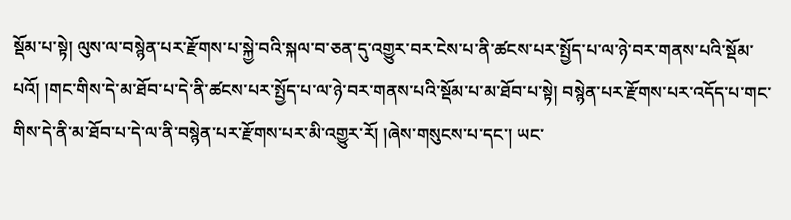སྡོམ་པ་སྟེ། ལུས་ལ་བསྙེན་པར་རྫོགས་པ་སྐྱེ་བའི་སྐལ་བ་ཅན་དུ་འགྱུར་བར་ངེས་པ་ནི་ཚངས་པར་སྤྱོད་པ་ལ་ཉེ་བར་གནས་པའི་སྡོམ་པའོ། །གང་གིས་དེ་མ་ཐོབ་པ་དེ་ནི་ཚངས་པར་སྤྱོད་པ་ལ་ཉེ་བར་གནས་པའི་སྡོམ་པ་མ་ཐོབ་པ་སྟེ། བསྙེན་པར་རྫོགས་པར་འདོད་པ་གང་གིས་དེ་ནི་མ་ཐོབ་པ་དེ་ལ་ནི་བསྙེན་པར་རྫོགས་པར་མི་འགྱུར་རོ། །ཞེས་གསུངས་པ་དང་། ཡང་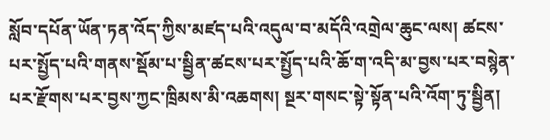སློབ་དཔོན་ཡོན་ཏན་འོད་ཀྱིས་མཛད་པའི་འདུལ་བ་མདོའི་འགྲེལ་ཆུང་ལས། ཚངས་པར་སྤྱོད་པའི་གནས་སྡོམ་པ་སྦྱིན་ཚངས་པར་སྤྱོད་པའི་ཆོ་ག་འདི་མ་བྱས་པར་བསྙེན་པར་རྫོགས་པར་བྱས་ཀྱང་ཁྲིམས་མི་འཆགས། སྔར་གསང་སྟེ་སྟོན་པའི་འོག་ཏུ་སྦྱིན།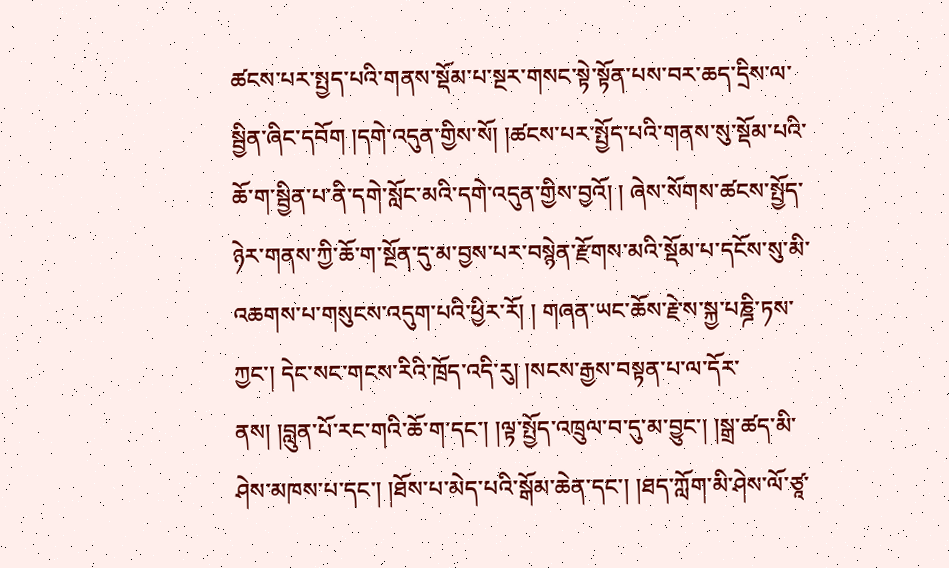ཚངས་པར་སྤྱད་པའི་གནས་སྡོམ་པ་སྔར་གསང་སྟེ་སྟོན་པས་བར་ཆད་དྲིས་ལ་སྦྱིན་ཞིང་དབོག །དགེ་འདུན་གྱིས་སོ། །ཚངས་པར་སྤྱོད་པའི་གནས་སུ་སྡོམ་པའི་ཆོ་ག་སྦྱིན་པ་ནི་དགེ་སློང་མའི་དགེ་འདུན་གྱིས་བྱའོ། ། ཞེས་སོགས་ཚངས་སྤྱོད་ཉེར་གནས་ཀྱི་ཆོ་ག་སྔོན་དུ་མ་བྱས་པར་བསྙེན་རྫོགས་མའི་སྡོམ་པ་དངོས་སུ་མི་འཆགས་པ་གསུངས་འདུག་པའི་ཕྱིར་རོ། ། གཞན་ཡང་ཆོས་རྗེ་ས་སྐྱ་པཎྜི་ཏས་ཀྱང་། དེང་སང་གངས་རིའི་ཁྲོད་འདི་རུ། །སངས་རྒྱས་བསྟན་པ་ལ་དོར་ནས། །བླུན་པོ་རང་གའི་ཆོ་ག་དང་། །ལྟ་སྤྱོད་འཁྲུལ་བ་དུ་མ་བྱུང་། །སྒྲ་ཚད་མི་ཤེས་མཁས་པ་དང་། །ཐོས་པ་མེད་པའི་སྒོམ་ཆེན་དང་། །ཐད་ཀློག་མི་ཤེས་ལོ་ཙཱ་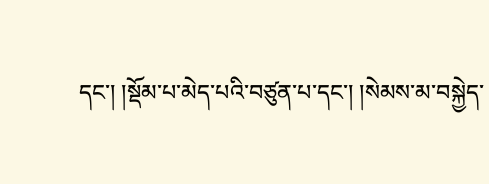དང་། །སྡོམ་པ་མེད་པའི་བཙུན་པ་དང་། །སེམས་མ་བསྐྱེད་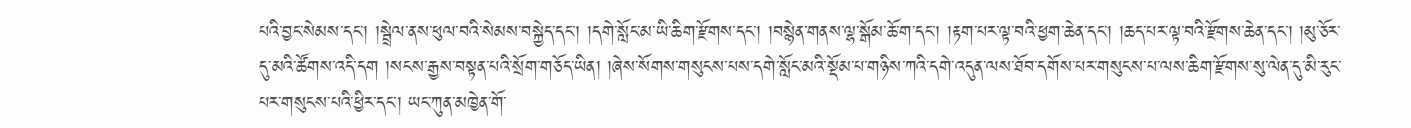པའི་བྱང་སེམས་དང་། །སྦྲེལ་ནས་ཕུལ་བའི་སེམས་བསྐྱེད་དང་། །དགེ་སློང་མ་ཡི་ཆིག་རྫོགས་དང་། །བསྙེན་གནས་ལྷ་སྒོམ་ཆོ་ག་དང་། །རྟག་པར་ལྟ་བའི་ཕྱག་ཆེན་དང་། །ཆད་པར་ལྟ་བའི་རྫོགས་ཆེན་དང་། །མུ་ཅོར་དུ་མའི་ཚོགས་འདི་དག །སངས་རྒྱས་བསྟན་པའི་སྲོག་གཅོད་ཡིན། །ཞེས་སོགས་གསུངས་པས་དགེ་སློང་མའི་སྡོམ་པ་གཉིས་ཀའི་དགེ་འདུན་ལས་ཐོབ་དགོས་པར་གསུངས་པ་ལས་ཆིག་རྫོགས་སུ་ལེན་དུ་མི་རུང་པར་གསུངས་པའི་ཕྱིར་དང་། ཡང་ཀུན་མཁྱེན་གོ་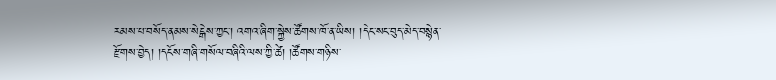རམས་པ་བསོད་ནམས་སེངྒེས་ཀྱང་། འགའ་ཞིག་སྐྱེས་ཚོགས་ཁོ་ན་ཡིས། །དེང་སང་བུད་མེད་བསྙེན་རྫོགས་བྱེད། །དངོས་གཞི་གསོལ་བཞིའི་ལས་ཀྱི་ཚེ། །ཚོགས་གཉིས་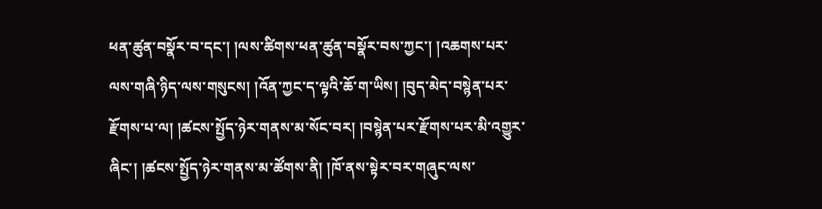ཕན་ཚུན་བསྣོར་བ་དང་། །ལས་ཚིགས་ཕན་ཚུན་བསྣོར་བས་ཀྱང་། །འཆགས་པར་ལས་གཞི་ཉིད་ལས་གསུངས། །འོན་ཀྱང་ད་ལྟའི་ཆོ་ག་ཡིས། །བུད་མེད་བསྙེན་པར་རྫོགས་པ་ལ། །ཚངས་སྤྱོད་ཉེར་གནས་མ་སོང་བར། །བསྙེན་པར་རྫོགས་པར་མི་འགྱུར་ཞིང་། །ཚངས་སྤྱོད་ཉེར་གནས་མ་ཚོགས་ནི། །ཁོ་ནས་སྟེར་བར་གཞུང་ལས་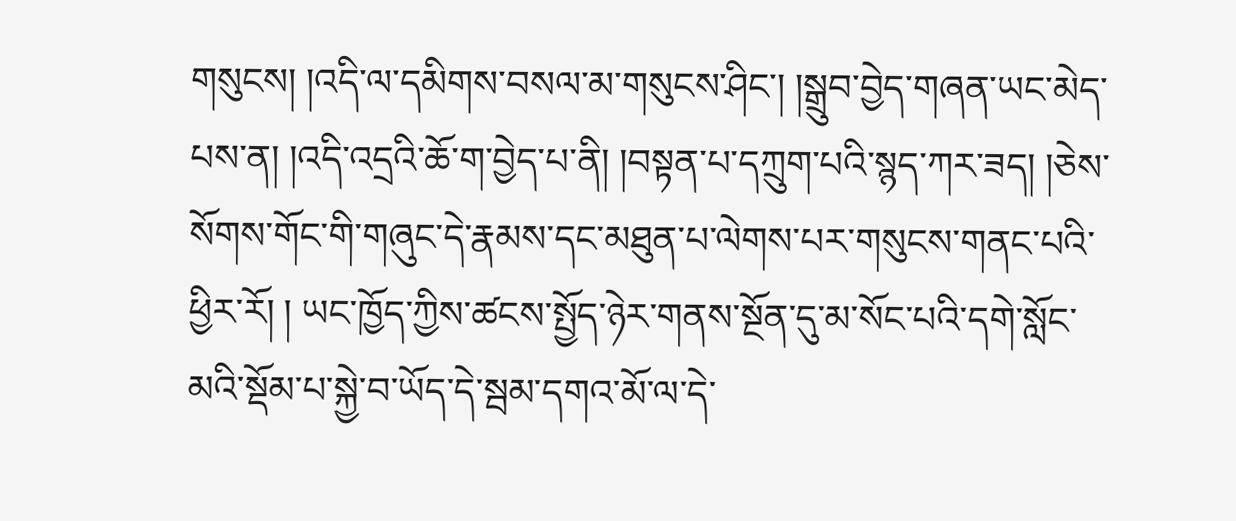གསུངས། །འདི་ལ་དམིགས་བསལ་མ་གསུངས་ཤིང་། །སྒྲུབ་བྱེད་གཞན་ཡང་མེད་པས་ན། །འདི་འདྲའི་ཆོ་ག་བྱེད་པ་ནི། །བསྟན་པ་དཀྲུག་པའི་སྙད་ཀར་ཟད། །ཅེས་སོགས་གོང་གི་གཞུང་དེ་རྣམས་དང་མཐུན་པ་ལེགས་པར་གསུངས་གནང་པའི་ཕྱིར་རོ། ། ཡང་ཁྱོད་ཀྱིས་ཚངས་སྤྱོད་ཉེར་གནས་སྔོན་དུ་མ་སོང་པའི་དགེ་སློང་མའི་སྡོམ་པ་སྐྱེ་བ་ཡོད་དེ་སྦམ་དགའ་མོ་ལ་དེ་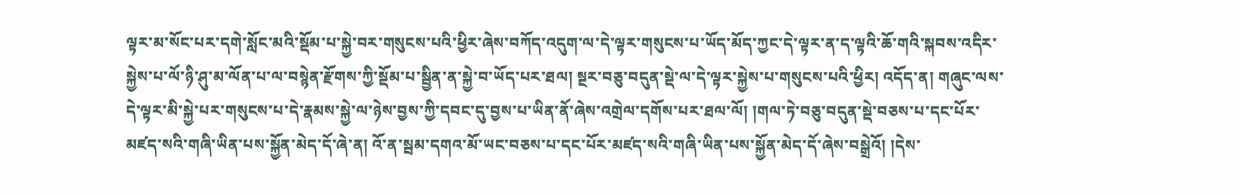ལྟར་མ་སོང་པར་དགེ་སློང་མའི་སྡོམ་པ་སྐྱེ་བར་གསུངས་པའི་ཕྱིར་ཞེས་བཀོད་འདུག་ལ་དེ་ལྟར་གསུངས་པ་ཡོད་མོད་ཀྱང་དེ་ལྟར་ན་ད་ལྟའི་ཆོ་གའི་སྐབས་འདིར་སྐྱེས་པ་ལོ་ཉི་ཤུ་མ་ལོན་པ་ལ་བསྙེན་རྫོགས་ཀྱི་སྡོམ་པ་སྦྱིན་ན་སྐྱེ་བ་ཡོད་པར་ཐལ། སྔར་བཅུ་བདུན་སྡེ་ལ་དེ་ལྟར་སྐྱེས་པ་གསུངས་པའི་ཕྱིར། འདོད་ན། གཞུང་ལས་དེ་ལྟར་མི་སྐྱེ་པར་གསུངས་པ་དེ་རྣམས་སྐྱེ་ལ་ཉེས་བྱས་ཀྱི་དབང་དུ་བྱས་པ་ཡིན་ནོ་ཞེས་འགྲེལ་དགོས་པར་ཐལ་ལོ། །གལ་ཏེ་བཅུ་བདུན་སྡེ་བཅས་པ་དང་པོར་མཛད་སའི་གཞི་ཡིན་པས་སྐྱོན་མེད་དོ་ཞེ་ན། འོ་ན་སྦམ་དགའ་མོ་ཡང་བཅས་པ་དང་པོར་མཛད་སའི་གཞི་ཡིན་པས་སྐྱོན་མེད་དོ་ཞེས་བསྒྲེའོ། །དེས་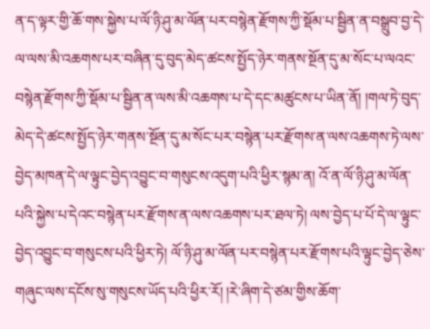ན་ད་ལྟར་གྱི་ཆོ་གས་སྐྱེས་པ་ལོ་ཉི་ཤུ་མ་ལོན་པར་བསྙེན་རྫོགས་ཀྱི་སྡོམ་པ་སྦྱིན་ན་བསྒྲུབ་བྱ་དེ་ལ་ལས་མི་འཆགས་པར་བཞིན་དུ་བུད་མེད་ཚངས་སྤྱོད་ཉེར་གནས་སྔོན་དུ་མ་སོང་པ་ལའང་བསྙེན་རྫོགས་ཀྱི་སྡོམ་པ་སྦྱིན་ན་ལས་མི་འཆགས་པ་དེ་དང་མཚུངས་པ་ཡིན་ནོ། །གལ་ཏེ་བུད་མེད་དེ་ཚངས་སྤྱོད་ཉེར་གནས་སྔོན་དུ་མ་སོང་པར་བསྙེན་པར་རྫོགས་ན་ལས་འཆགས་ཏེ་ལས་བྱེད་མཁན་དེ་ལ་ལྟུང་བྱེད་འབྱུང་བ་གསུངས་འདུག་པའི་ཕྱིར་སྙམ་ན། འོ་ན་ལོ་ཉི་ཤུ་མ་ལོན་པའི་སྐྱེས་པ་དེའང་བསྙེན་པར་རྫོགས་ན་ལས་འཆགས་པར་ཐལ་ཏེ། ལས་བྱེད་པ་པོ་དེ་ལ་ལྟུང་བྱེད་འབྱུང་བ་གསུངས་པའི་ཕྱིར་ཏེ། ལོ་ཉི་ཤུ་མ་ལོན་པར་བསྙེན་པར་རྫོགས་པའི་ལྟུང་བྱེད་ཅེས་གཞུང་ལས་དངོས་སུ་གསུངས་ཡོད་པའི་ཕྱིར་རོ། །རེ་ཞིག་དེ་ཙམ་གྱིས་ཆོག་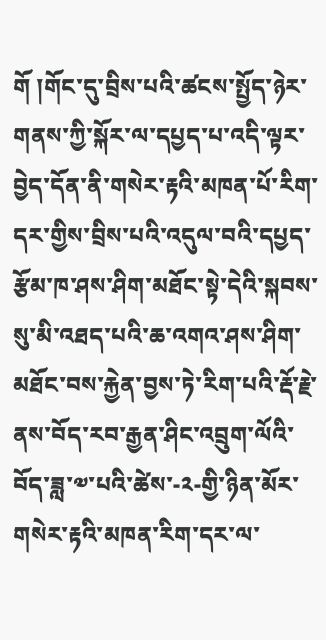གོ །གོང་དུ་བྲིས་པའི་ཚངས་སྤྱོད་ཉེར་གནས་ཀྱི་སྐོར་ལ་དཔྱད་པ་འདི་ལྟར་བྱེད་དོན་ནི་གསེར་རྟའི་མཁན་པོ་རིག་དར་གྱིས་བྲིས་པའི་འདུལ་བའི་དཔྱད་རྩོམ་ཁ་ཤས་ཤིག་མཐོང་སྟེ་དེའི་སྐབས་སུ་མི་འཐད་པའི་ཆ་འགའ་ཤས་ཤིག་མཐོང་བས་རྐྱེན་བྱས་ཏེ་རིག་པའི་རྡོ་རྗེ་ནས་བོད་རབ་རྒྱན་ཤིང་འབྲུག་ལོའི་བོད་ཟླ་༧་པའི་ཚེས་-༢-གྱི་ཉིན་མོར་གསེར་རྟའི་མཁན་རིག་དར་ལ་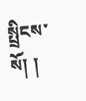སྤྲིངས་སོ། །